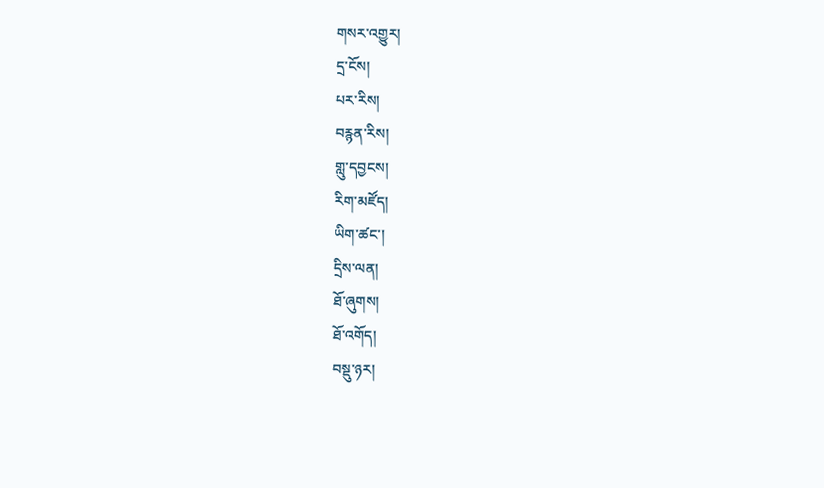གསར་འགྱུར།
དྲ་ངོས།
པར་རིས།
བརྙན་རིས།
གླུ་དབྱངས།
རིག་མཛོད།
ཡིག་ཚང་།
དྲིས་ལན།
ཐོ་ཞུགས།
ཐོ་འགོད།
བསྡུ་ཉར།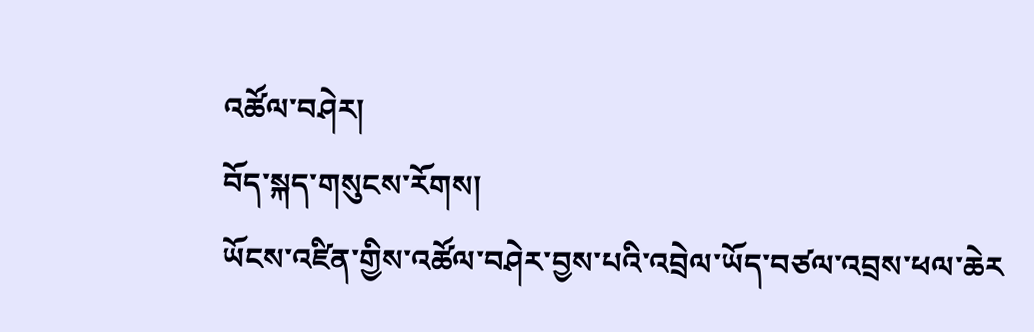འཚོལ་བཤེར།
བོད་སྐད་གསུངས་རོགས།
ཡོངས་འཛིན་གྱིས་འཚོལ་བཤེར་བྱས་པའི་འབྲེལ་ཡོད་བཙལ་འབྲས་ཕལ་ཆེར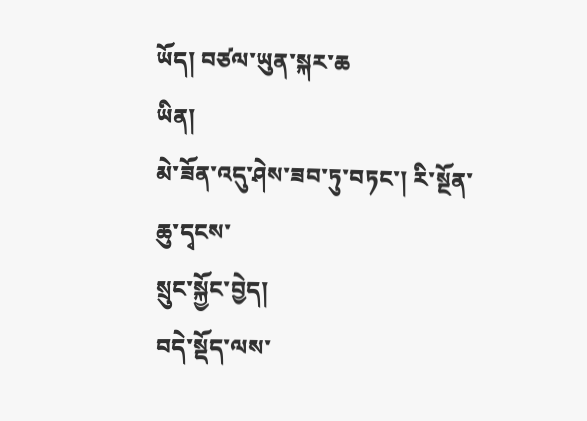ཡོད། བཙལ་ཡུན་སྐར་ཆ
ཡིན།
མེ་ཟོན་འདུ་ཤེས་ཟབ་ཏུ་བཏང་། རི་སྔོན་
ཆུ་དྭངས་
སྲུང་སྐྱོང་བྱེད།
བདེ་སྡོད་ལས་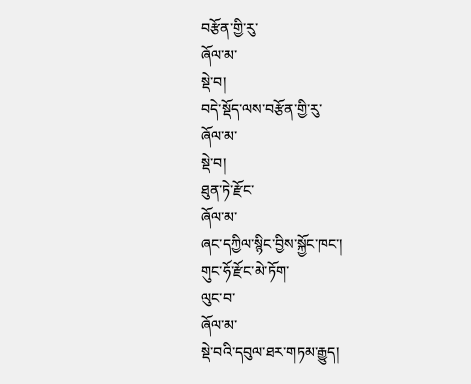བརྩོན་གྱི་རུ་
ཞོལ་མ་
སྡེ་བ།
བདེ་སྡོད་ལས་བརྩོན་གྱི་རུ་
ཞོལ་མ་
སྡེ་བ།
ཐུན་ཏེ་རྫོང་
ཞོལ་མ་
ཞང་དཀྱིལ་སྙིང་བྱིས་སྐྱོང་ཁང་།
གུང་ཧོ་རྫོང་མེ་ཏོག་
ལུང་བ་
ཞོལ་མ་
སྡེ་བའི་དབུལ་ཐར་གཏམ་རྒྱུད།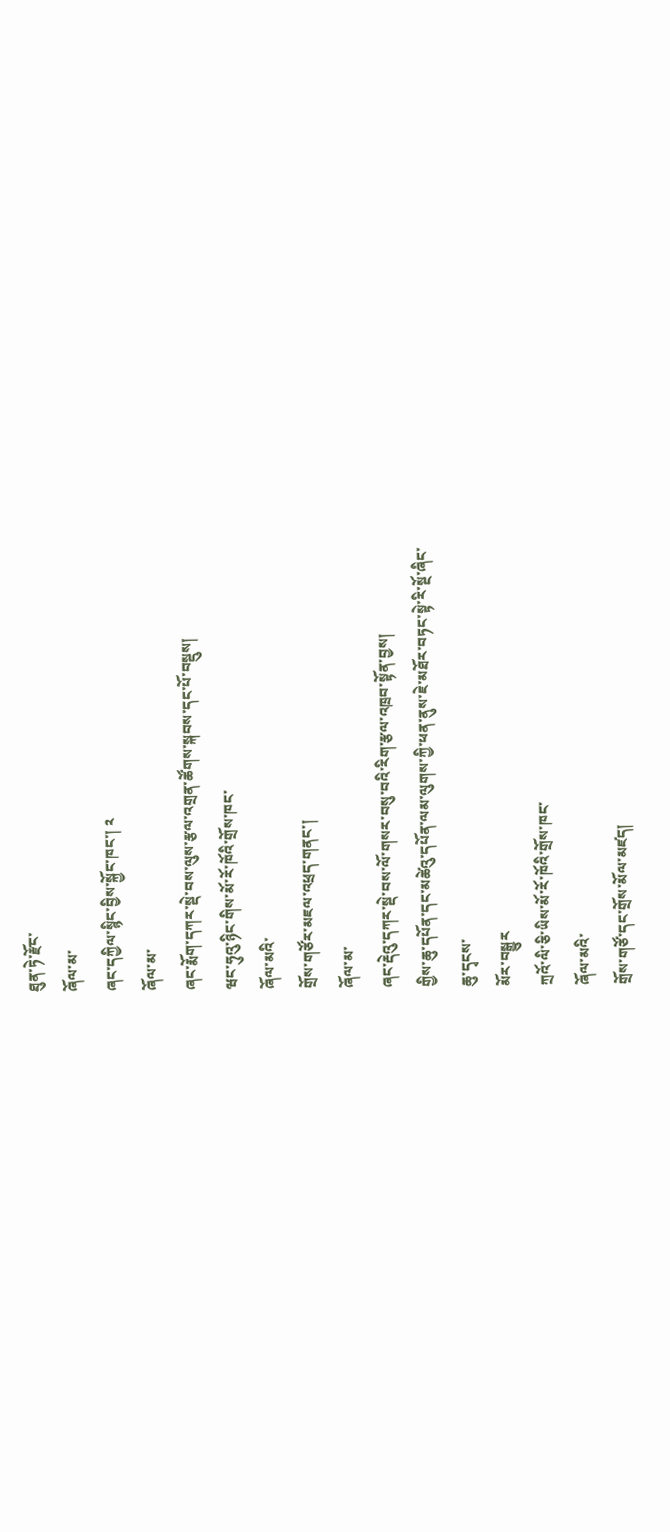ཐུན་ཏེ་རྫོང་
ཞོལ་མ་
ཞང་དཀྱིལ་སྙིང་བྱིས་སྐྱོང་ཁང་། ༢
ཞོལ་མ་
ཞང་རྨོག་དཀར་སྡེ་བས་ལུས་རྩལ་འགྲན་ཚོགས་སྐབས་དང་པོ་བསྡུས།
ཝང་ཧུའུ་ཉིང་གིས་མོ་རོ་ཁོའི་གྲོས་ཁང་
ཞོལ་མའི་
གྲོས་གཙོར་མཇལ་འཕྲད་གནང་།
ཞོལ་མ་
ཞང་རྡེའུ་དཀར་སྡེ་བས་ལོ་གསར་བསུ་བའི་རིག་རྩལ་འཁྲབ་སྟོན་བྱས།
གྱིས་ཆུ་དཔོན་དང་མཚེའུ་དཔོན་ལམ་ལུགས་ཀྱི་ཕན་ནུས་ཇེ་མཐོར་བཏང་སྟེ་རི་སྔོ་ཞིང་
ཆུ་དྭངས་
མོར་བསྒྱུར
ཀྲའོ་ལི་ཅི་ཡིས་མོ་རོ་ཁོའི་གྲོས་ཁང་
ཞོལ་མའི་
གྲོས་གཙོ་དང་གྲོས་མོལ་མཛད།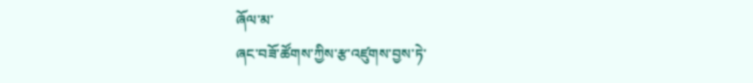ཞོལ་མ་
ཞང་བཟོ་ཚོགས་ཀྱིས་རྩ་འཛུགས་བྱས་ཏེ་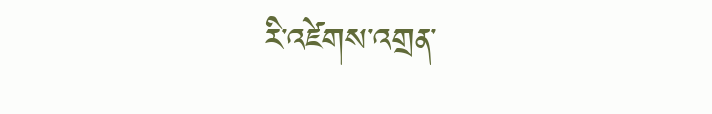རི་འཛེགས་འགྲན་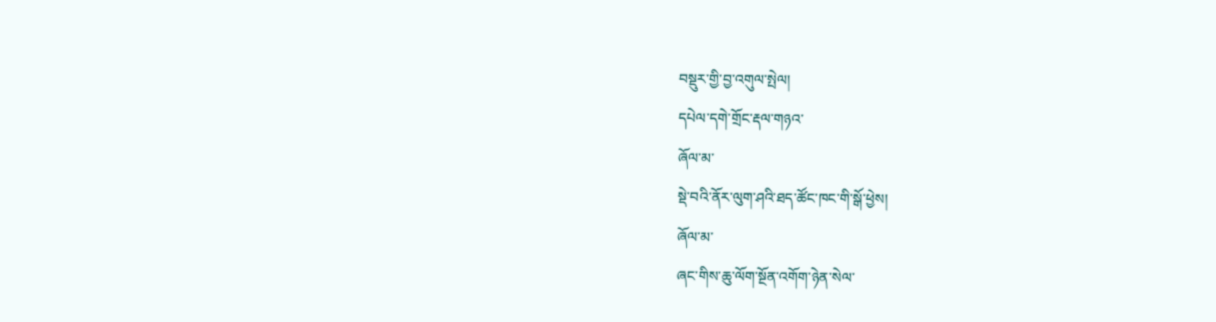བསྡུར་གྱི་བྱ་འགུལ་སྤེལ།
དཔེལ་དགེ་གྲོང་རྡལ་གཉའ་
ཞོལ་མ་
སྡེ་བའི་ནོར་ལུག་ཤའི་ཐད་ཚོང་ཁང་གི་སྒོ་ཕྱེས།
ཞོལ་མ་
ཞང་གིས་ཆུ་ལོག་སྔོན་འགོག་ཉེན་སེལ་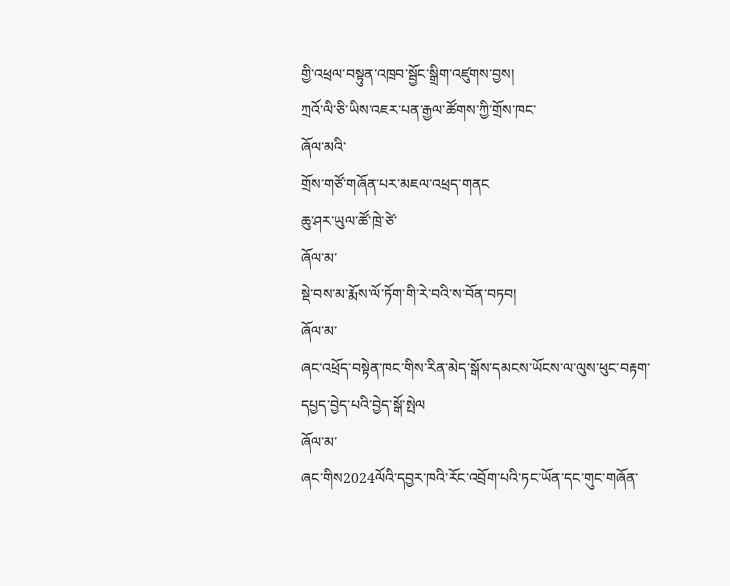གྱི་འཕྲལ་བསྟུན་འཁྲབ་སྦྱོང་སྒྲིག་འཛུགས་བྱས།
ཀྲའོ་ལི་ཅི་ཡིས་འཇར་པན་རྒྱལ་ཚོགས་ཀྱི་གྲོས་ཁང་
ཞོལ་མའི་
གྲོས་གཙོ་གཞོན་པར་མཇལ་འཕྲད་གནང
ཆུ་ཤར་ཡུལ་ཚོ་ཁྲེ་ཙེ་
ཞོལ་མ་
སྡེ་བས་མ་རྨོས་ལོ་ཏོག་གི་རེ་བའི་ས་བོན་བཏབ།
ཞོལ་མ་
ཞང་འཕྲོད་བསྟེན་ཁང་གིས་རིན་མེད་སྒོས་དམངས་ཡོངས་ལ་ལུས་ཕུང་བརྟག་དཔྱད་བྱེད་པའི་བྱེད་སྒོ་སྤེལ
ཞོལ་མ་
ཞང་གིས2024ལོའི་དབྱར་ཁའི་རོང་འབྲོག་པའི་ཏང་ཡོན་དང་གུང་གཞོན་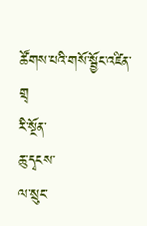ཚོགས་པའི་གསོ་སྦྱོང་འཛིན་གྲྭ
རི་སྔོན་
ཆུ་དྭངས་
ལ་སྲུང་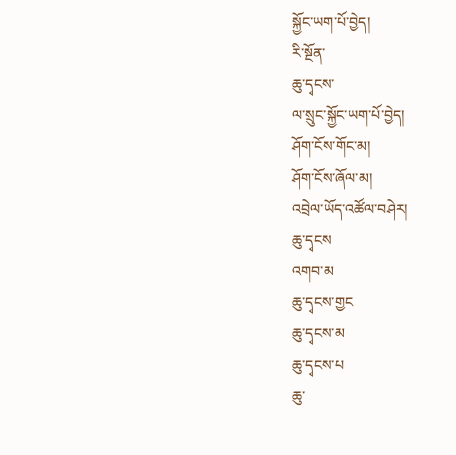སྐྱོང་ཡག་པོ་བྱེད།
རི་སྔོན་
ཆུ་དྭངས་
ལ་སྲུང་སྐྱོང་ཡག་པོ་བྱེད།
ཤོག་ངོས་གོང་མ།
ཤོག་ངོས་ཞོལ་མ།
འབྲེལ་ཡོད་འཚོལ་བཤེར།
ཆུ་དྭངས
འགབ་མ
ཆུ་དྭངས་གྱང
ཆུ་དྭངས་མ
ཆུ་དྭངས་པ
ཆུ་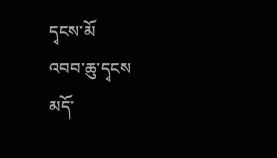དྭངས་མོ
འབབ་ཆུ་དྭངས
མདོ་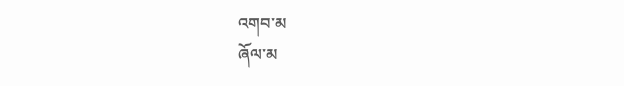འགབ་མ
ཞོལ་མ